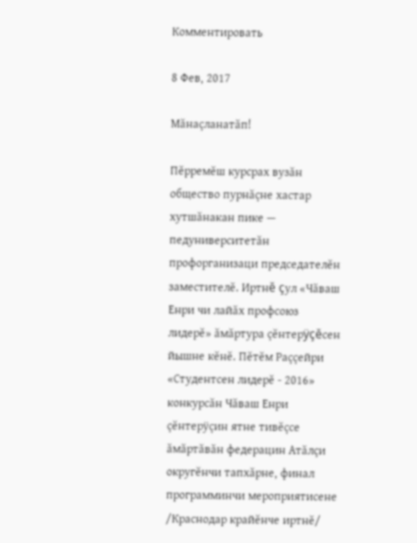Комментировать

8 Фев, 2017

Мăнаçланатăп!

Пĕрремĕш курсрах вузăн общество пурнăçне хастар хутшăнакан пике — педуниверситетăн профорганизаци председателĕн заместителĕ. Иртнĕ çул «Чăваш Енри чи лайăх профсоюз лидерĕ» ăмăртура çĕнтерÿçĕсен йышне кĕнĕ. Пĕтĕм Раççейри «Студентсен лидерĕ - 2016» конкурсăн Чăваш Енри çĕнтерÿçин ятне тивĕçсе ăмăртăвăн федерацин Атăлçи округĕнчи тапхăрне, финал программинчи мероприятисене /Краснодар крайĕнче иртнĕ/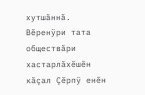хутшăннă. Вĕренÿри тата обществăри хастарлăхĕшĕн кăçал Çĕрпÿ енĕн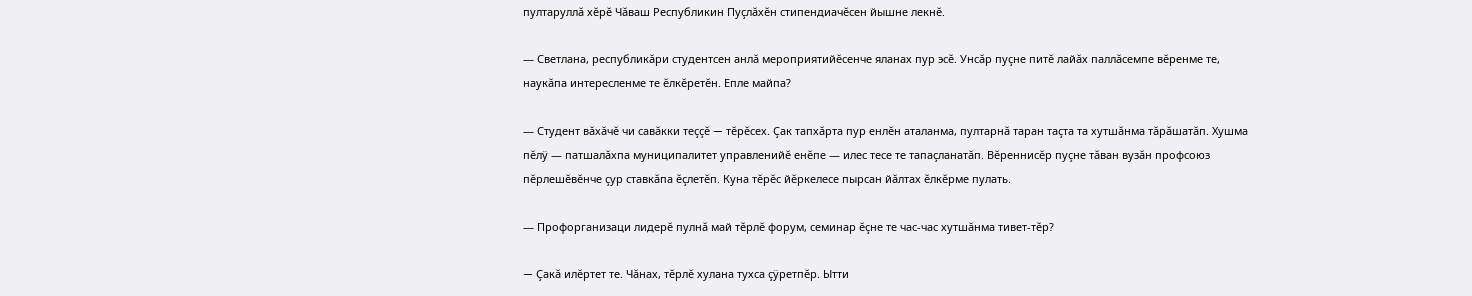пултаруллă хĕрĕ Чăваш Республикин Пуçлăхĕн стипендиачĕсен йышне лекнĕ.

— Светлана, республикăри студентсен анлă мероприятийĕсенче яланах пур эсĕ. Унсăр пуçне питĕ лайăх паллăсемпе вĕренме те, наукăпа интересленме те ĕлкĕретĕн. Епле майпа?

— Студент вăхăчĕ чи савăкки теççĕ — тĕрĕсех. Çак тапхăрта пур енлĕн аталанма, пултарнă таран таçта та хутшăнма тăрăшатăп. Хушма пĕлÿ — патшалăхпа муниципалитет управленийĕ енĕпе — илес тесе те тапаçланатăп. Вĕреннисĕр пуçне тăван вузăн профсоюз пĕрлешĕвĕнче çур ставкăпа ĕçлетĕп. Куна тĕрĕс йĕркелесе пырсан йăлтах ĕлкĕрме пулать.

— Профорганизаци лидерĕ пулнă май тĕрлĕ форум, семинар ĕçне те час-час хутшăнма тивет-тĕр?

— Çакă илĕртет те. Чăнах, тĕрлĕ хулана тухса çÿретпĕр. Ытти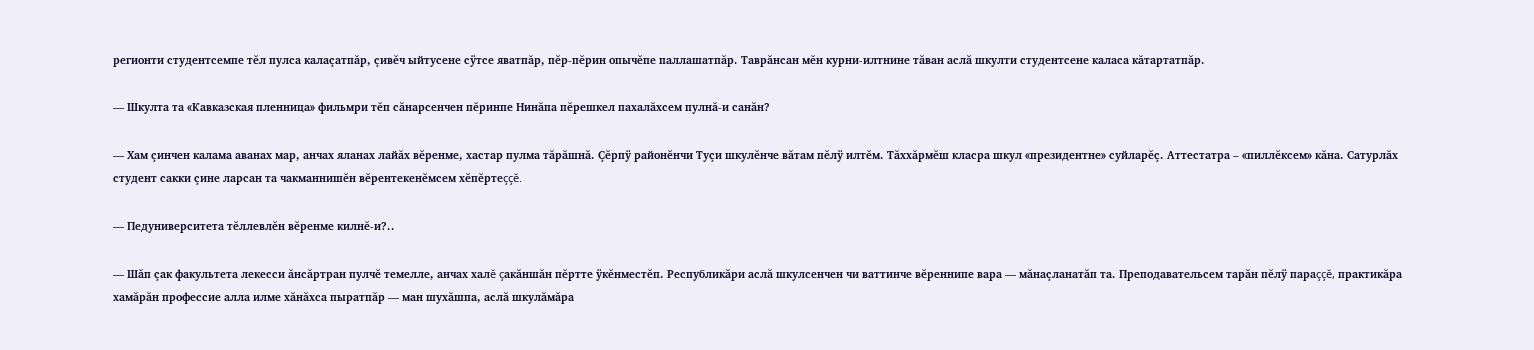регионти студентсемпе тĕл пулса калаçатпăр, çивĕч ыйтусене сÿтсе яватпăр, пĕр-пĕрин опычĕпе паллашатпăр. Таврăнсан мĕн курни-илтнине тăван аслă шкулти студентсене каласа кăтартатпăр.

— Шкулта та «Кавказская пленница» фильмри тĕп сăнарсенчен пĕринпе Нинăпа пĕрешкел пахалăхсем пулнă-и санăн?

— Хам çинчен калама аванах мар, анчах яланах лайăх вĕренме, хастар пулма тăрăшнă. Çĕрпÿ районĕнчи Туçи шкулĕнче вăтам пĕлÿ илтĕм. Тăххăрмĕш класра шкул «президентне» суйларĕç. Аттестатра – «пиллĕксем» кăна. Сатурлăх студент сакки çине ларсан та чакманнишĕн вĕрентекенĕмсем хĕпĕртеççĕ.

— Педуниверситета тĕллевлĕн вĕренме килнĕ-и?..

— Шăп çак факультета лекесси ăнсăртран пулчĕ темелле, анчах халĕ çакăншăн пĕртте ÿкĕнместĕп. Республикăри аслă шкулсенчен чи ваттинче вĕреннипе вара — мăнаçланатăп та. Преподавательсем тарăн пĕлÿ параççĕ, практикăра хамăрăн профессие алла илме хăнăхса пыратпăр — ман шухăшпа, аслă шкулăмăра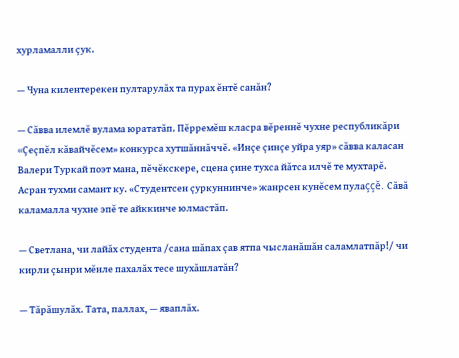хурламалли çук.

— Чуна килентерекен пултарулăх та пурах ĕнтĕ санăн?

— Сăвва илемлĕ вулама юрататăп. Пĕрремĕш класра вĕреннĕ чухне республикăри «Çеçпĕл кăвайчĕсем» конкурса хутшăннăччĕ. «Инçе çинçе уйра уяр» сăвва каласан Валери Туркай поэт мана, пĕчĕкскере, сцена çине тухса йăтса илчĕ те мухтарĕ. Асран тухми самант ку. «Студентсен çуркуннинче» жанрсен кунĕсем пулаççĕ. Сăвă каламалла чухне эпĕ те айккинче юлмастăп.

— Светлана, чи лайăх студента /сана шăпах çав ятпа чысланăшăн саламлатпăр!/ чи кирли çынри мĕнле пахалăх тесе шухăшлатăн?

— Тăрăшулăх. Тата, паллах, — яваплăх.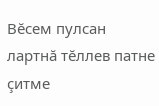Вĕсем пулсан лартнă тĕллев патне çитме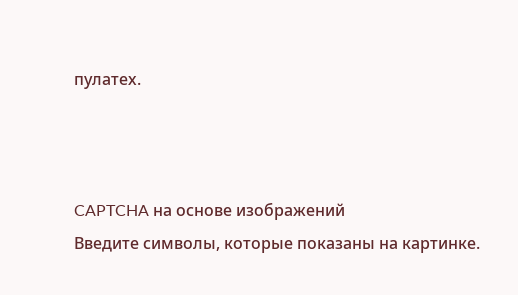пулатех.



CAPTCHA на основе изображений
Введите символы, которые показаны на картинке.